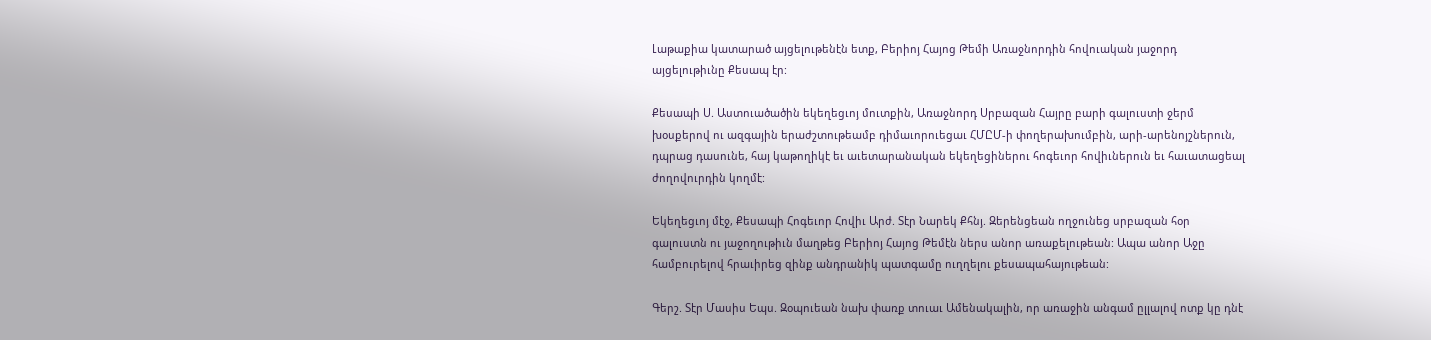Լաթաքիա կատարած այցելութենէն ետք, Բերիոյ Հայոց Թեմի Առաջնորդին հովուական յաջորդ այցելութիւնը Քեսապ էր:

Քեսապի Ս. Աստուածածին եկեղեցւոյ մուտքին, Առաջնորդ Սրբազան Հայրը բարի գալուստի ջերմ խօսքերով ու ազգային երաժշտութեամբ դիմաւորուեցաւ ՀՄԸՄ-ի փողերախումբին, արի-արենոյշներուն, դպրաց դասունե, հայ կաթողիկէ եւ աւետարանական եկեղեցիներու հոգեւոր հովիւներուն եւ հաւատացեալ ժողովուրդին կողմէ:

Եկեղեցւոյ մէջ, Քեսապի Հոգեւոր Հովիւ Արժ. Տէր Նարեկ Քհնյ. Զերենցեան ողջունեց սրբազան հօր գալուստն ու յաջողութիւն մաղթեց Բերիոյ Հայոց Թեմէն ներս անոր առաքելութեան: Ապա անոր Աջը համբուրելով հրաւիրեց զինք անդրանիկ պատգամը ուղղելու քեսապահայութեան:

Գերշ. Տէր Մասիս Եպս. Զօպուեան նախ փառք տուաւ Ամենակալին, որ առաջին անգամ ըլլալով ոտք կը դնէ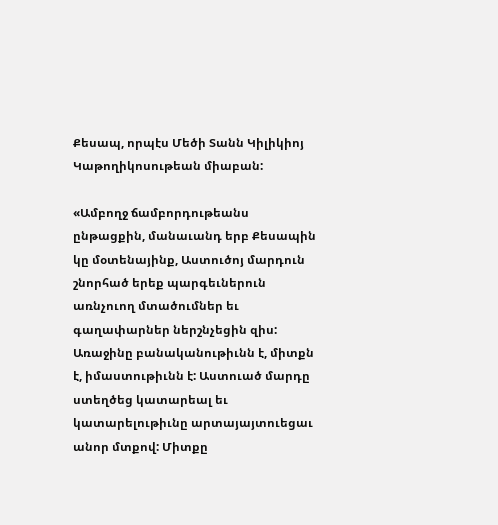Քեսապ, որպէս Մեծի Տանն Կիլիկիոյ Կաթողիկոսութեան միաբան:

«Ամբողջ ճամբորդութեանս ընթացքին, մանաւանդ երբ Քեսապին կը մօտենայինք, Աստուծոյ մարդուն շնորհած երեք պարգեւներուն առնչուող մտածումներ եւ գաղափարներ ներշնչեցին զիս: Առաջինը բանականութիւնն է, միտքն է, իմաստութիւնն է: Աստուած մարդը ստեղծեց կատարեալ եւ կատարելութիւնը արտայայտուեցաւ անոր մտքով: Միտքը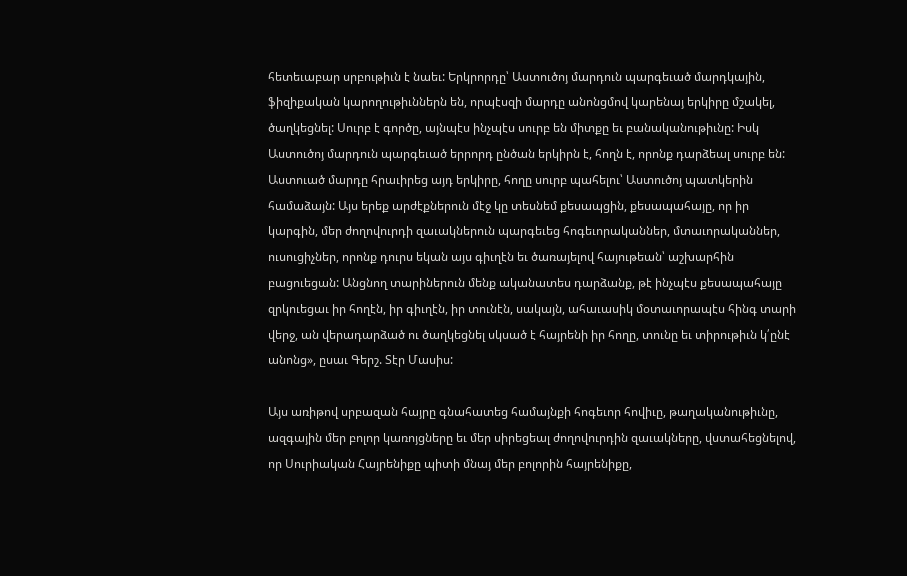հետեւաբար սրբութիւն է նաեւ: Երկրորդը՝ Աստուծոյ մարդուն պարգեւած մարդկային, ֆիզիքական կարողութիւններն են, որպէսզի մարդը անոնցմով կարենայ երկիրը մշակել, ծաղկեցնել: Սուրբ է գործը, այնպէս ինչպէս սուրբ են միտքը եւ բանականութիւնը: Իսկ Աստուծոյ մարդուն պարգեւած երրորդ ընծան երկիրն է, հողն է, որոնք դարձեալ սուրբ են: Աստուած մարդը հրաւիրեց այդ երկիրը, հողը սուրբ պահելու՝ Աստուծոյ պատկերին համաձայն: Այս երեք արժէքներուն մէջ կը տեսնեմ քեսապցին, քեսապահայը, որ իր կարգին, մեր ժողովուրդի զաւակներուն պարգեւեց հոգեւորականներ, մտաւորականներ, ուսուցիչներ, որոնք դուրս եկան այս գիւղէն եւ ծառայելով հայութեան՝ աշխարհին բացուեցան: Անցնող տարիներուն մենք ականատես դարձանք, թէ ինչպէս քեսապահայը զրկուեցաւ իր հողէն, իր գիւղէն, իր տունէն, սակայն, ահաւասիկ մօտաւորապէս հինգ տարի վերջ, ան վերադարձած ու ծաղկեցնել սկսած է հայրենի իր հողը, տունը եւ տիրութիւն կ՛ընէ անոնց», ըսաւ Գերշ. Տէր Մասիս:

Այս առիթով սրբազան հայրը գնահատեց համայնքի հոգեւոր հովիւը, թաղականութիւնը, ազգային մեր բոլոր կառոյցները եւ մեր սիրեցեալ ժողովուրդին զաւակները, վստահեցնելով, որ Սուրիական Հայրենիքը պիտի մնայ մեր բոլորին հայրենիքը,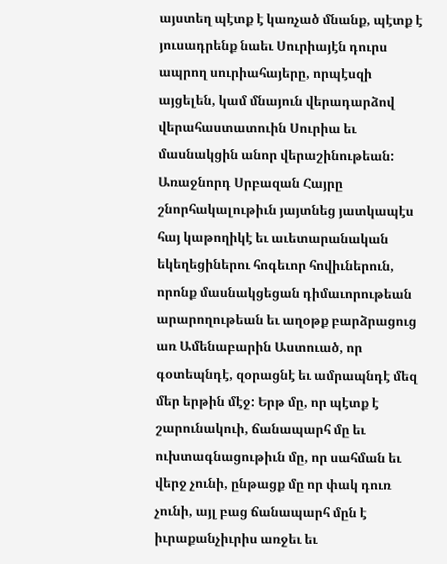այստեղ պէտք է կառչած մնանք, պէտք է յուսադրենք նաեւ Սուրիայէն դուրս ապրող սուրիահայերը, որպէսզի այցելեն, կամ մնայուն վերադարձով վերահաստատուին Սուրիա եւ մասնակցին անոր վերաշինութեան: Առաջնորդ Սրբազան Հայրը շնորհակալութիւն յայտնեց յատկապէս հայ կաթողիկէ եւ աւետարանական եկեղեցիներու հոգեւոր հովիւներուն, որոնք մասնակցեցան դիմաւորութեան արարողութեան եւ աղօթք բարձրացուց առ Ամենաբարին Աստուած, որ գօտեպնդէ, զօրացնէ եւ ամրապնդէ մեզ մեր երթին մէջ: Երթ մը, որ պէտք է շարունակուի, ճանապարհ մը եւ ուխտագնացութիւն մը, որ սահման եւ վերջ չունի, ընթացք մը որ փակ դուռ չունի, այլ բաց ճանապարհ մըն է իւրաքանչիւրիս առջեւ եւ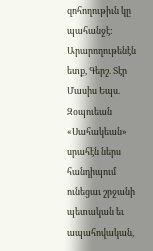զոհողութիւն կը պահանջէ:
Արարողութենէն ետք, Գերշ. Տէր Մասիս Եպս. Զօպուեան «Սահակեան» սրահէն ներս հանդիպում ունեցաւ շրջանի պետական եւ ապահովական,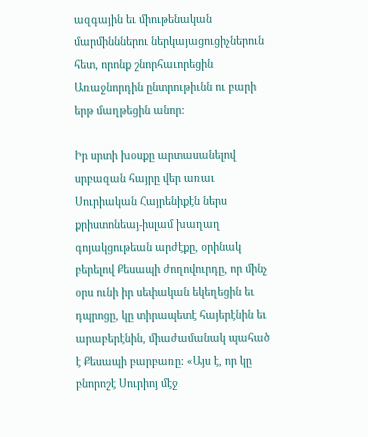ազգային եւ միութենական մարմինններու ներկայացուցիչներուն հետ, որոնք շնորհաւորեցին Առաջնորդին ընտրութիւնն ու բարի երթ մաղթեցին անոր:

Իր սրտի խօսքը արտասանելով սրբազան հայրը վեր առաւ Սուրիական Հայրենիքէն ներս քրիստոնեայ-իսլամ խաղաղ գոյակցութեան արժէքը, օրինակ բերելով Քեսապի ժողովուրդը, որ մինչ օրս ունի իր սեփական եկեղեցին եւ դպրոցը, կը տիրապետէ հայերէնին եւ արաբերէնին, միաժամանակ պահած է Քեսապի բարբառը: «Այս է, որ կը բնորոշէ Սուրիոյ մէջ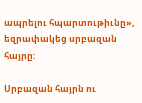ապրելու հպարտութիւնը», եզրափակեց սրբազան հայրը:

Սրբազան հայրն ու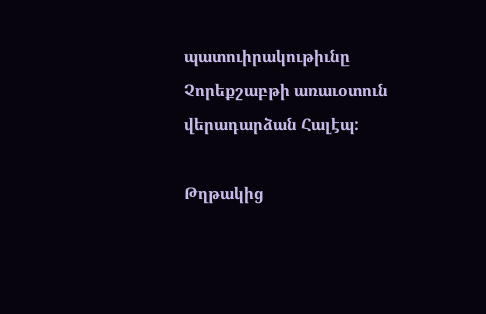պատուիրակութիւնը Չորեքշաբթի առաւօտուն վերադարձան Հալէպ:

Թղթակից